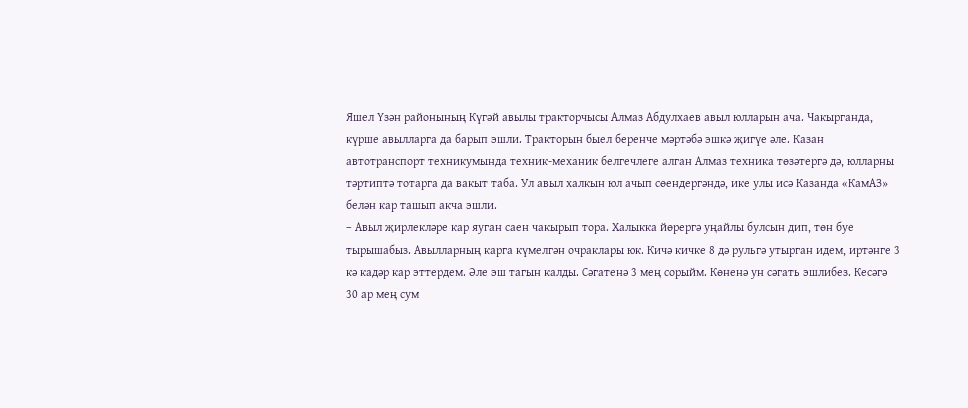Яшел Үзән районының Күгәй авылы тракторчысы Алмаз Абдулхаев авыл юлларын ача. Чакырганда, күрше авылларга да барып эшли. Тракторын быел беренче мәртәбә эшкә җигүе әле. Казан автотранспорт техникумында техник-механик белгечлеге алган Алмаз техника төзәтергә дә, юлларны тәртиптә тотарга да вакыт таба. Ул авыл халкын юл ачып сөендергәндә, ике улы исә Казанда «КамАЗ» белән кар ташып акча эшли.
– Авыл җирлекләре кар яуган саен чакырып тора. Халыкка йөрергә уңайлы булсын дип, төн буе тырышабыз. Авылларның карга күмелгән очраклары юк. Кичә кичке 8 дә рульгә утырган идем, иртәнге 3 кә кадәр кар эттердем. Әле эш тагын калды. Сәгатенә 3 мең сорыйм. Көненә ун сәгать эшлибез. Кесәгә 30 ар мең сум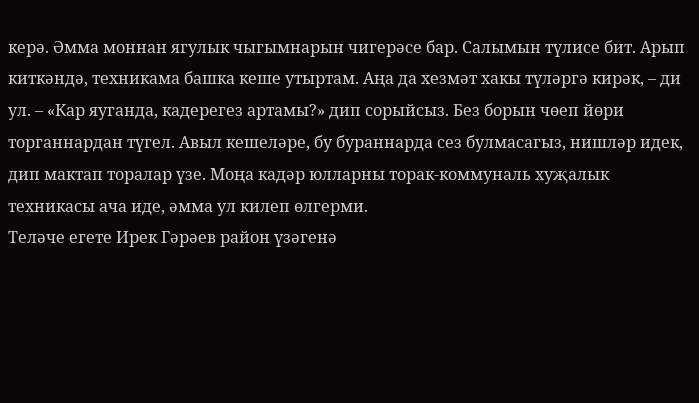керә. Әмма моннан ягулык чыгымнарын чигерәсе бар. Салымын түлисе бит. Арып киткәндә, техникама башка кеше утыртам. Аңа да хезмәт хакы түләргә кирәк, – ди ул. – «Кар яуганда, кадерегез артамы?» дип сорыйсыз. Без борын чөеп йөри торганнардан түгел. Авыл кешеләре, бу бураннарда сез булмасагыз, нишләр идек, дип мактап торалар үзе. Моңа кадәр юлларны торак-коммуналь хуҗалык техникасы ача иде, әмма ул килеп өлгерми.
Теләче егете Ирек Гәрәев район үзәгенә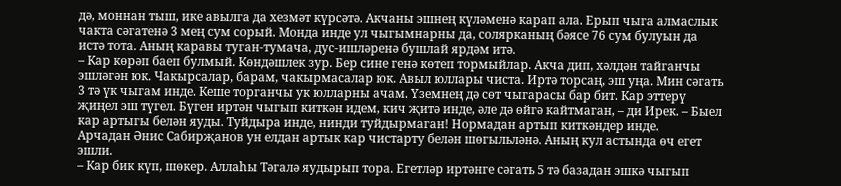дә, моннан тыш, ике авылга да хезмәт күрсәтә. Акчаны эшнең күләменә карап ала. Ерып чыга алмаслык чакта сәгатенә 3 мең сум сорый. Монда инде ул чыгымнарны да, солярканың бәясе 76 сум булуын да истә тота. Аның каравы туган-тумача, дус-ишләренә бушлай ярдәм итә.
– Кар көрәп баеп булмый. Көндәшлек зур. Бер сине генә көтеп тормыйлар. Акча дип, хәлдән тайганчы эшләгән юк. Чакырсалар, барам, чакырмасалар юк. Авыл юллары чиста. Иртә торсаң, эш уңа. Мин сәгать 3 тә үк чыгам инде. Кеше торганчы ук юлларны ачам. Үземнең дә сөт чыгарасы бар бит. Кар эттерү җиңел эш түгел. Бүген иртән чыгып киткән идем, кич җитә инде, әле дә өйгә кайтмаган, – ди Ирек. – Быел кар артыгы белән яуды. Туйдыра инде, нинди туйдырмаган! Нормадан артып киткәндер инде.
Арчадан Әнис Сабирҗанов ун елдан артык кар чистарту белән шөгыльләнә. Аның кул астында өч егет эшли.
– Кар бик күп, шөкер. Аллаһы Тәгалә яудырып тора. Егетләр иртәнге сәгать 5 тә базадан эшкә чыгып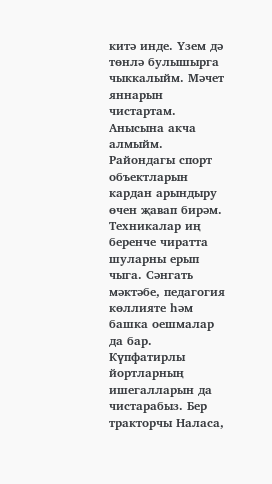китә инде. Үзем дә төнлә булышырга чыккалыйм. Мәчет яннарын чистартам. Анысына акча алмыйм. Райондагы спорт объектларын кардан арындыру өчен җавап бирәм. Техникалар иң беренче чиратта шуларны ерып чыга. Сәнгать мәктәбе, педагогия көллияте һәм башка оешмалар да бар. Күпфатирлы йортларның ишегалларын да чистарабыз. Бер тракторчы Наласа,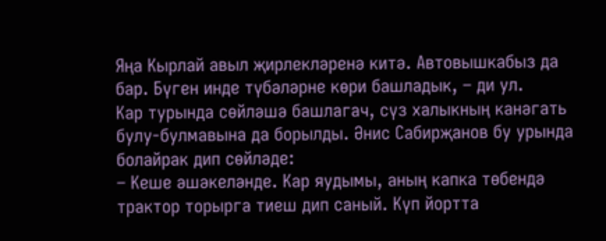Яңа Кырлай авыл җирлекләренә китә. Автовышкабыз да бар. Бүген инде түбәләрне көри башладык, – ди ул.
Кар турында сөйләшә башлагач, сүз халыкның канәгать булу-булмавына да борылды. Әнис Сабирҗанов бу урында болайрак дип сөйләде:
– Кеше әшәкеләнде. Кар яудымы, аның капка төбендә трактор торырга тиеш дип саный. Күп йортта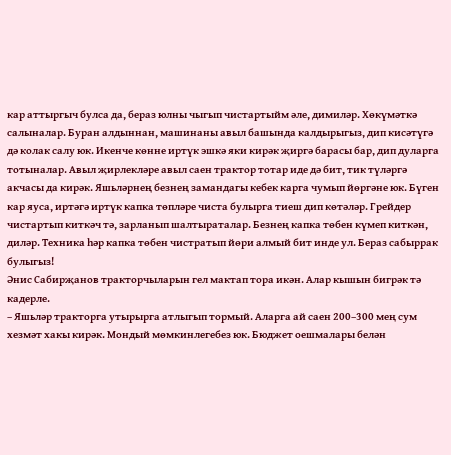кар аттыргыч булса да, бераз юлны чыгып чистартыйм әле, димиләр. Хөкүмәткә салыналар. Буран алдыннан, машинаны авыл башында калдырыгыз, дип кисәтүгә дә колак салу юк. Икенче көнне иртүк эшкә яки кирәк җиргә барасы бар, дип дуларга тотыналар. Авыл җирлекләре авыл саен трактор тотар иде дә бит, тик түләргә акчасы да кирәк. Яшьләрнең безнең замандагы кебек карга чумып йөргәне юк. Бүген кар яуса, иртәгә иртүк капка төпләре чиста булырга тиеш дип көтәләр. Грейдер чистартып киткәч тә, зарланып шалтыраталар. Безнең капка төбен күмеп киткән, диләр. Техника һәр капка төбен чистратып йөри алмый бит инде ул. Бераз сабыррак булыгыз!
Әнис Сабирҗанов тракторчыларын гел мактап тора икән. Алар кышын бигрәк тә кадерле.
– Яшьләр тракторга утырырга атлыгып тормый. Аларга ай саен 200–300 мең сум хезмәт хакы кирәк. Мондый мөмкинлегебез юк. Бюджет оешмалары белән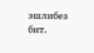эшлибез бит.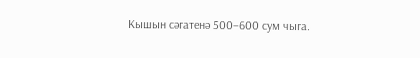Кышын сәгатенә 500–600 сум чыга.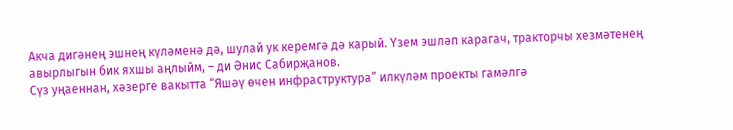Акча дигәнең эшнең күләменә дә, шулай ук керемгә дә карый. Үзем эшләп карагач, тракторчы хезмәтенең авырлыгын бик яхшы аңлыйм, – ди Әнис Сабирҗанов.
Сүз уңаеннан, хәзерге вакытта “Яшәү өчен инфраструктура” илкүләм проекты гамәлгә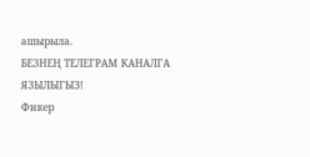ашырыла.
БЕЗНЕҢ ТЕЛЕГРАМ КАНАЛГА ЯЗЫЛЫГЫЗ!
Фикер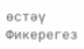өстәү
Фикерегез